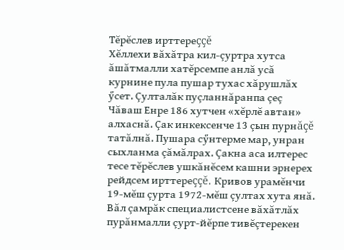Тĕрĕслев ирттереççĕ
Хĕллехи вăхăтра кил-çуртра хутса ăшăтмалли хатĕрсемпе анлă усă курнине пула пушар тухас хăрушлăх ӳсет. Çулталăк пуçланнăранпа çеç Чăваш Енре 186 хутчен «хĕрлĕ автан» алхаснă. Çак инкексенче 13 çын пурнăçĕ татăлнă. Пушара сӳнтерме мар, унран сыхланма çăмăлрах. Çакна аса илтерес тесе тĕрĕслев ушкăнĕсем кашни эрнерех рейдсем ирттереççĕ. Кривов урамĕнчи 19-мĕш çурта 1972-мĕш çултах хута янă. Вăл çамрăк специалистсене вăхăтлăх пурăнмалли çурт-йĕрпе тивĕçтерекен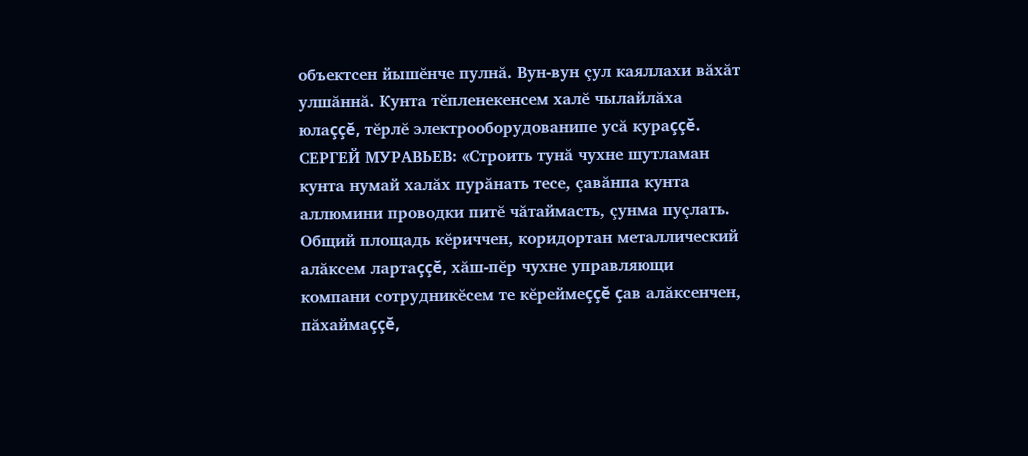объектсен йышĕнче пулнă. Вун-вун çул каяллахи вăхăт улшăннă. Кунта тĕпленекенсем халĕ чылайлăха юлаççĕ, тĕрлĕ электрооборудованипе усă кураççĕ.
СЕРГЕЙ МУРАВЬЕВ: «Строить тунă чухне шутламан кунта нумай халăх пурăнать тесе, çавăнпа кунта аллюмини проводки питĕ чăтаймасть, çунма пуçлать. Общий площадь кĕриччен, коридортан металлический алăксем лартаççĕ, хăш-пĕр чухне управляющи компани сотрудникĕсем те кĕреймеççĕ çав алăксенчен, пăхаймаççĕ,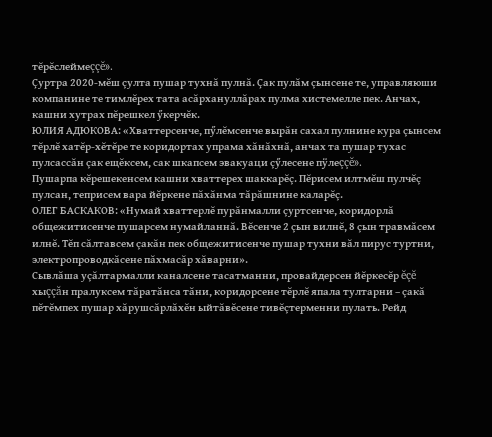тĕрĕслеймеççĕ».
Çуртра 2020-мĕш çулта пушар тухнă пулнă. Çак пулăм çынсене те, управляюши компанине те тимлĕрех тата асăрхануллăрах пулма хистемелле пек. Анчах, кашни хутрах пĕрешкел ӳкерчĕк.
ЮЛИЯ АДЮКОВА: «Хваттерсенче, пӳлĕмсенче вырăн сахал пулнине кура çынсем тĕрлĕ хатĕр-хĕтĕре те коридортах упрама хăнăхнă, анчах та пушар тухас пулсассăн çак ещĕксем, сак шкапсем эвакуаци çӳлесене пÿлеççĕ».
Пушарпа кĕрешекенсем кашни хваттерех шаккарĕç. Пĕрисем илтмĕш пулчĕç пулсан, теприсем вара йĕркене пăхăнма тăрăшнине каларĕç.
ОЛЕГ БАСКАКОВ: «Нумай хваттерлĕ пурăнмалли çуртсенче, коридорлă общежитисенче пушарсем нумайланнă. Вĕсенче 2 çын вилнĕ, 8 çын травмăсем илнĕ. Тĕп сăлтавсем çакăн пек общежитисенче пушар тухни вăл пирус туртни, электропроводкăсене пăхмасăр хăварни».
Сывлăша уçăлтармалли каналсене тасатманни, провайдерсен йĕркесĕр ĕçĕ хыççăн пралуксем тăратăнса тăни, коридорсене тĕрлĕ япала тултарни – çакă пĕтĕмпех пушар хăрушсăрлăхĕн ыйтăвĕсене тивĕçтерменни пулать. Рейд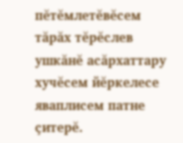пĕтĕмлетĕвĕсем тăрăх тĕрĕслев ушкăнĕ асăрхаттару хучĕсем йĕркелесе яваплисем патне çитерĕ.